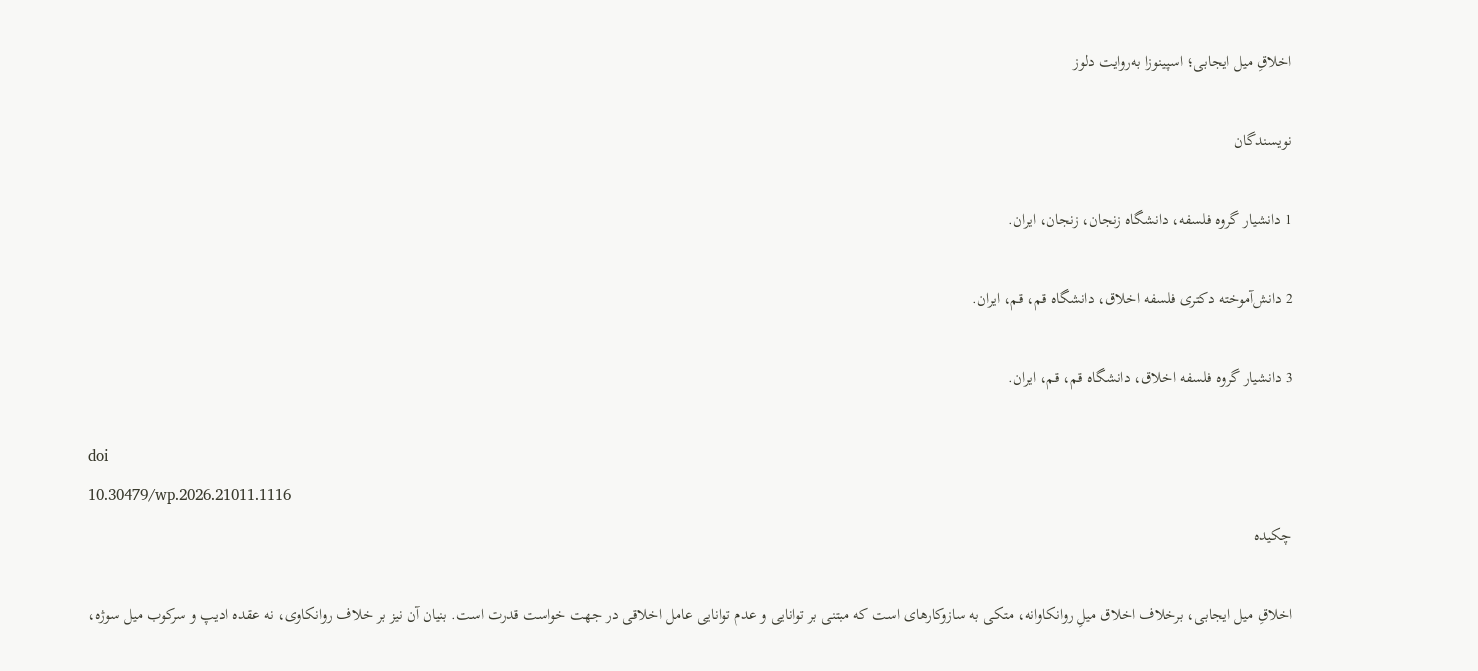اخلاقِ میل ایجابی؛ اسپینوزا به‌روایت دلوز

نویسندگان

1 دانشیار گروه فلسفه، دانشگاه زنجان، زنجان، ‌ایران.

2 دانش‌آموخته دکتری فلسفه اخلاق، دانشگاه قم، قم، ایران.

3 دانشیار گروه فلسفه اخلاق، دانشگاه قم، قم، ایران.

doi
10.30479/wp.2026.21011.1116
چکیده

اخلاقِ میل ایجابی، برخلاف اخلاق میلِ روانکاوانه، متکی به سازوکارهای است که مبتنی بر توانایی و عدم توانایی عامل اخلاقی در جهت خواست قدرت است. بنیان آن نیز بر خلاف روانکاوی، نه عقده ادیپ و سرکوب میل سوژه،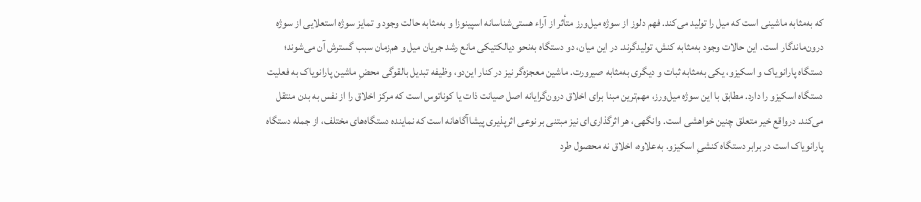که به‌مثابه ماشینی است که میل را تولید می‌کند. فهم دلوز از سوژه میل‌ورز متأثر از آراء هستی‌شناسانه اسپینوزا و به‌مثابه حالت وجود و تمایز سوژه استعلایی از سوژه درون‌ماندگار است. این حالات وجود به‌مثابه کنش، تولیدگرند. در این میان، دو دستگاه به‌نحو دیالکتیکی مانع رشد جریان میل و هم‌زمان سبب گسترش آن می‌شوند؛ دستگاه پارانویاک و اسکیزو، یکی به‌مثابه ثبات و دیگری به‌مثابه صیرورت. ماشین معجزه‌گر نیز در کنار این‌دو، وظیفه تبدیل بالقوگی محضِ ماشین پارانویاک به فعلیت دستگاه اسکیزو را دارد. مطابق با این سوژه میل‌ورز، مهم‌ترین مبنا برای اخلاق درون‌گرایانه اصل صیانت ذات یا کوناتوس است که مرکز اخلاق را از نفس به بدن منتقل می‌کند. درواقع خیر متعلق چنین خواهشی است. وانگهی، هر اثرگذاری‌ای نیز مبتنی بر نوعی اثرپذیری پیشاآگاهانه است که نماینده دستگاه‌های مختلف، از جمله دستگاه پارانویاک است در برابر دستگاه کنشیِ اسکیزو. به‌علاوه، اخلاق نه محصول طرد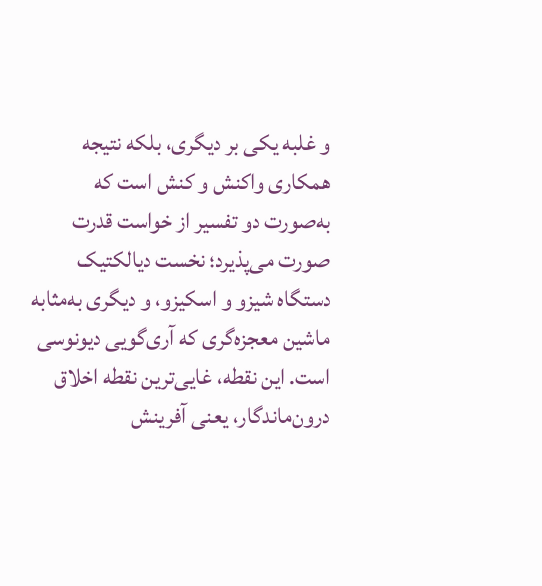و غلبه یکی بر دیگری، بلکه نتیجه همکاری واکنش و کنش است که به‌صورت دو تفسیر از خواست قدرت صورت می‌پذیرد؛ نخست دیالکتیک دستگاه شیزو و اسکیزو، و دیگری به‌مثابه ماشین معجزه‌گری که آری‌گویی دیونوسی است. این نقطه، غایی‌ترین نقطه اخلاق درون‌ماندگار، یعنی آفرینش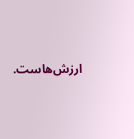ارزش‌هاست.